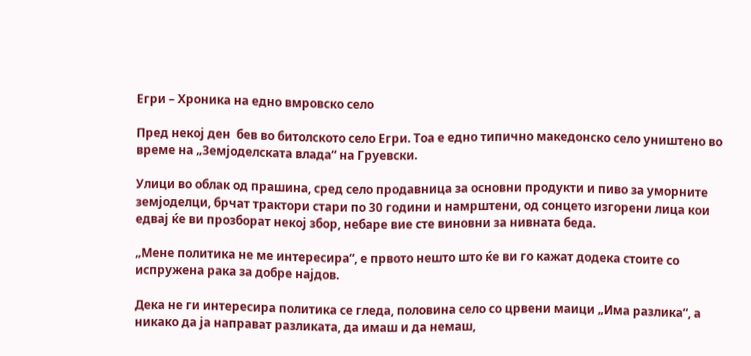Егри – Хроника на едно вмровско село

Пред некој ден  бев во битолското село Егри. Тоа е едно типично македонско село уништено во време на „Земјоделската влада“ на Груевски.

Улици во облак од прашина, сред село продавница за основни продукти и пиво за уморните земјоделци, брчат трактори стари по 30 години и намрштени, од сонцето изгорени лица кои едвај ќе ви прозборат некој збор, небаре вие сте виновни за нивната беда.

„Мене политика не ме интересира“, е првото нешто што ќе ви го кажат додека стоите со испружена рака за добре најдов.

Дека не ги интересира политика се гледа, половина село со црвени маици „Има разлика“, а никако да ја направат разликата, да имаш и да немаш,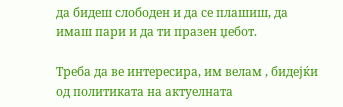да бидеш слободен и да се плашиш, да имаш пари и да ти празен џебот.

Треба да ве интересира, им велам , бидејќи од политиката на актуелната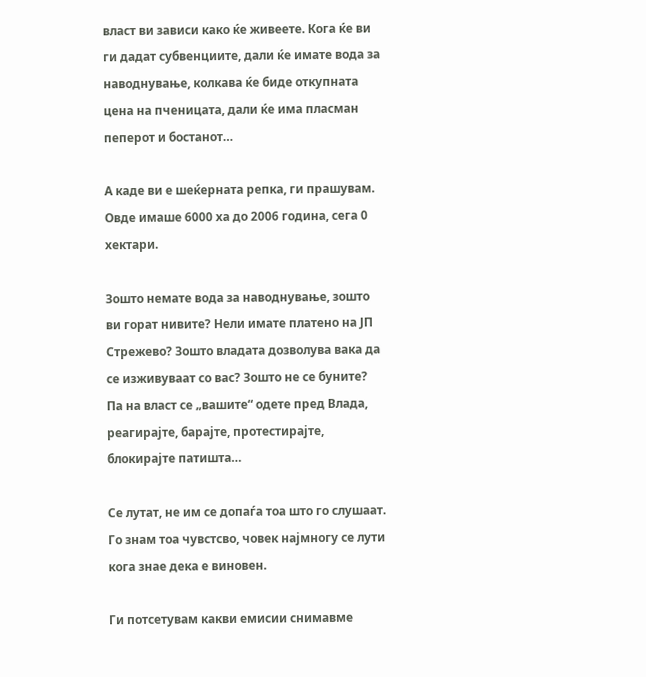власт ви зависи како ќе живеете. Кога ќе ви ги дадат субвенциите, дали ќе имате вода за наводнување, колкава ќе биде откупната цена на пченицата, дали ќе има пласман пеперот и бостанот…

А каде ви е шеќерната репка, ги прашувам. Овде имаше 6000 ха до 2006 година, сега 0 хектари.

Зошто немате вода за наводнување, зошто ви горат нивите? Нели имате платено на ЈП Стрежево? Зошто владата дозволува вака да се изживуваат со вас? Зошто не се буните? Па на власт се „вашите“ одете пред Влада, реагирајте, барајте, протестирајте, блокирајте патишта…

Се лутат, не им се допаѓа тоа што го слушаат. Го знам тоа чувстсво, човек најмногу се лути  кога знае дека е виновен.

Ги потсетувам какви емисии снимавме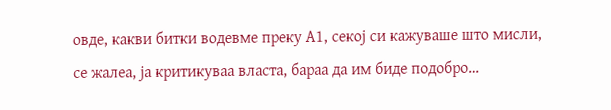овде, какви битки водевме преку А1, секој си кажуваше што мисли, се жалеа, ја критикуваа власта, бараа да им биде подобро…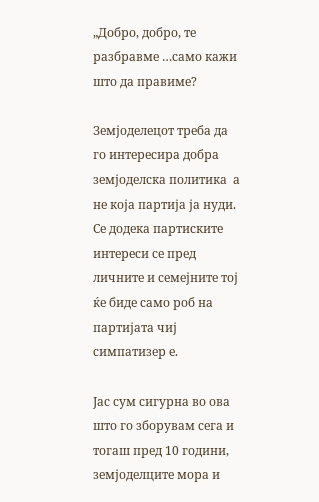„Добро, добро, те разбравме …само кажи што да правиме?

Земјоделецот треба да го интересира добра земјоделска политика  а не која партија ја нуди. Се додека партиските интереси се пред личните и семејните тој ќе биде само роб на партијата чиј симпатизер е.

Јас сум сигурна во ова што го зборувам сега и тогаш пред 10 години, земјоделците мора и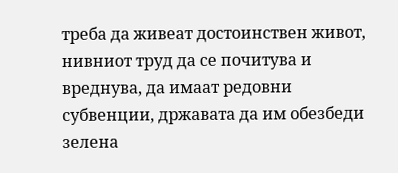треба да живеат достоинствен живот, нивниот труд да се почитува и вреднува, да имаат редовни субвенции, државата да им обезбеди зелена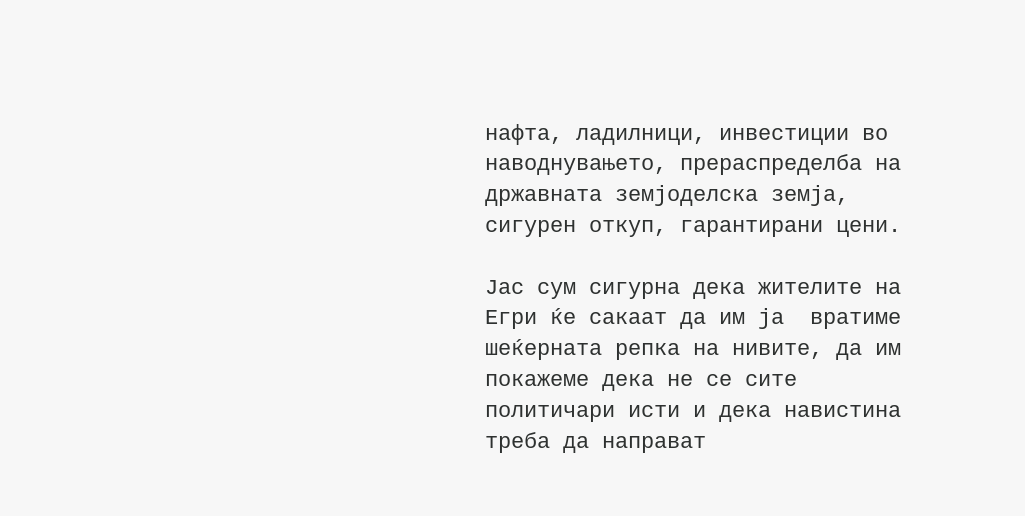нафта, ладилници, инвестиции во наводнувањето, прераспределба на државната земјоделска земја, сигурен откуп, гарантирани цени.

Јас сум сигурна дека жителите на Егри ќе сакаат да им ја  вратиме шеќерната репка на нивите, да им покажеме дека не се сите  политичари исти и дека навистина треба да направат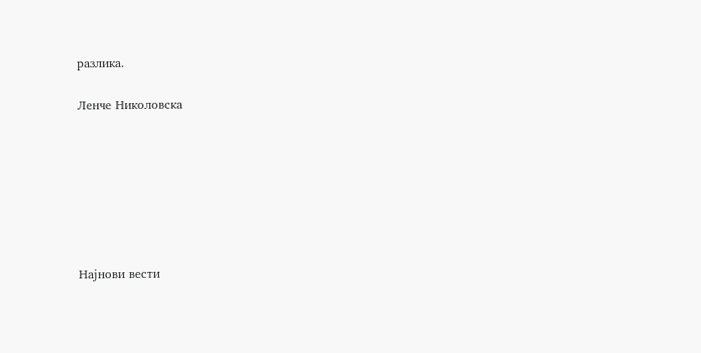разлика.

Ленче Николовска







Најнови вести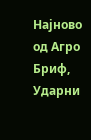Најново од Агро Бриф, Ударни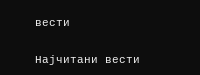вести

Најчитани вести